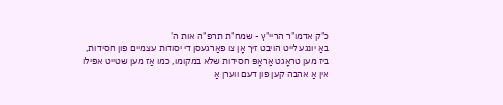כ"ק אדמו"ר הריי"ץ - שמח"ת תרפ"ה אות ה'
באַ יונגע לייט הויבט זיך אָן צו פאַרגעסן די יסודות עצמיים פון חסידות, ביז מען טראָגט אַראָפּ חסידות שלא במקומו, כמו אַז מען שטייט אפילו אין אַ אהבה קען פון דעם ווערן אַ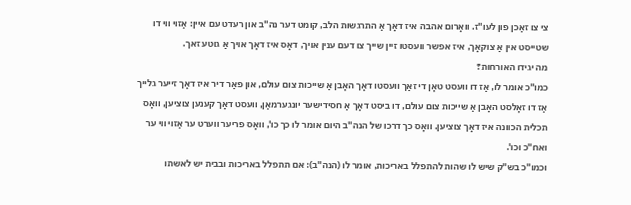צי צו זאַכן פון לעו"ז. וואָרום אהבה איז דאָך אַ התרגשות הלב, קומט דער נה"ב און רעדט עם איין: אַזוי ווי דו שטייסט אין אַ צוקאָך, איז אפשר וועסטו זיין שייך צו דעם ענין אויך, דאָס איז דאָך אויך אַ גוטע זאך.
מה יגידו האורחות?
כמו"כ אומר לו, אַז דו וועסט טאָן די זאַך וועסטו דאָך האָבן אַ שייכות צום עולם, און פאַר דיר איז דאָך זייער גלייך אַז דו זאָלסט האָבן אַ שייכות צום עולם, דו ביסט דאָך אַ חסידישער יונגערמאַן, וועסט דאָך קענען צוציען, וואָס תכלית הכוונה איז דאָך צוציען. וואָס כך דרכו של הנה"ב היום אומר לו כך כו', וואָס פריער ווערט ער אַזוי ווי ער ואח"כ וכו'.
וכמו"כ בש"ק שיש לו שהות להתפלל באריכות, אומר לו (הנה"ב): אם תתפלל באריכות ובבית יש לאשתו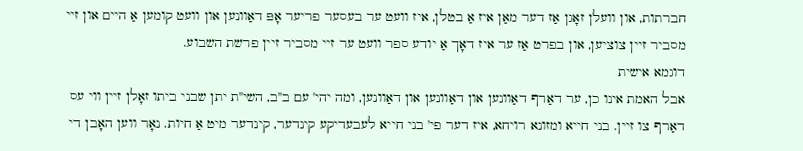חברתות, און וועלן זאָגן אַז דער מאַן איז אַ בטלן, איז וועט ער בעסער פריער אָפּ דאַוונען און וועט קומען אַ היים און זיי מסביר זיין צוציען, און בפרט אַז ער איז דאָך אַ יודע ספר וועט ער זיי מסביר זיין פרשת השבוע.
דוגמא אישית
אבל האמת אינו כן, ער דאַרף דאַוונען און דאַוונען און דאַוונען, ומה יהי' עם ב"ב, השי"ת יתן שבני ביתו זאָלן זיין ווי עס דאַרף צו זיין. בני חייא ומזונא רויחא, איז דער פי' בני חייא לעבעדיקע קינדער, קינדער מיט אַ חיות. נאָר ווען האָבן די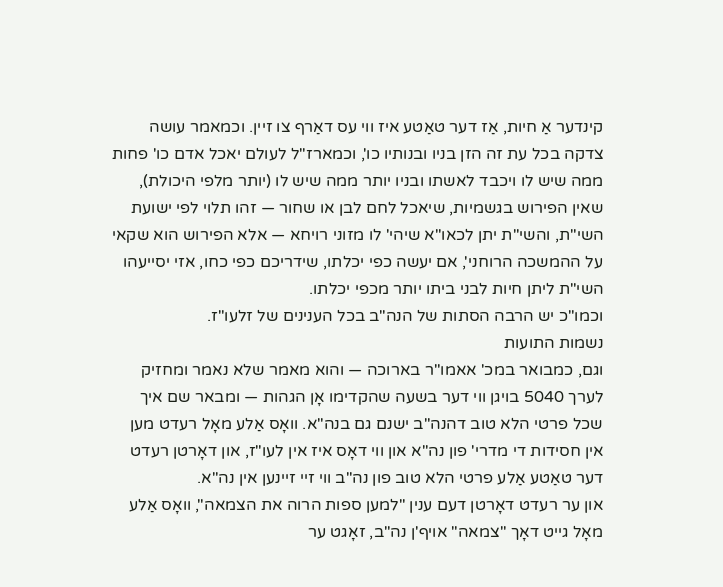קינדער אַ חיות, אַז דער טאַטע איז ווי עס דאַרף צו זיין. וכמאמר עושה צדקה בכל עת זה הזן בניו ובנותיו כו', וכמארז"ל לעולם יאכל אדם כו' פחות ממה שיש לו ויכבד לאשתו ובניו יותר ממה שיש לו (יותר מלפי היכולת), שאין הפירוש בגשמיות, שיאכל לחם לבן או שחור — זהו תלוי לפי ישועת השי"ת, והשי"ת יתן לכאו"א שיהי' לו מזוני רויחא — אלא הפירוש הוא שקאי על ההמשכה הרוחני', אם יעשה כפי יכלתו, שידריכם כפי כחו, אזי יסייעהו השי"ת ליתן חיות לבני ביתו יותר מכפי יכלתו.
וכמו"כ יש הרבה הסתות של הנה"ב בכל הענינים של זלעו"ז.
נשמות התועות
וגם, כמבואר במכ' אאמו"ר בארוכה — והוא מאמר שלא נאמר ומחזיק לערך 5040 בויגן ווי דער בשעה שהקדימו אָן הגהות — ומבאר שם איך שכל פרטי הלא טוב דהנה"ב ישנם גם בנה"א. וואָס אַלע מאָל רעדט מען אין חסידות די מדרי' פון נה"א און ווי דאָס איז אין לעו"ז, און דאָרטן רעדט דער טאַטע אַלע פרטי הלא טוב פון נה"ב ווי זיי זיינען אין נה"א.
און ער רעדט דאָרטן דעם ענין "למען ספות הרוה את הצמאה", וואָס אַלע מאָל גייט דאָך "צמאה" אויף'ן נה"ב, זאָגט ער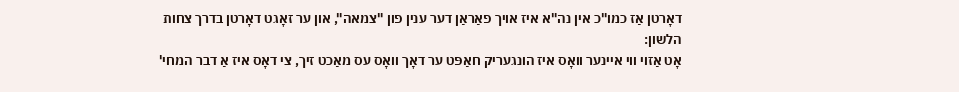דאָרטן אַז כמו"כ אין נה"א איז אויך פאַראַן דער ענין פון "צמאה", און ער זאָגט דאָרטן בדרך צחות הלשון:
אָט אַזוי ווי איינער וואָס איז הונגעריק חאַפּט ער דאָך וואָס עס מאַכט זיך, צי דאָס איז אַ דבר המחי'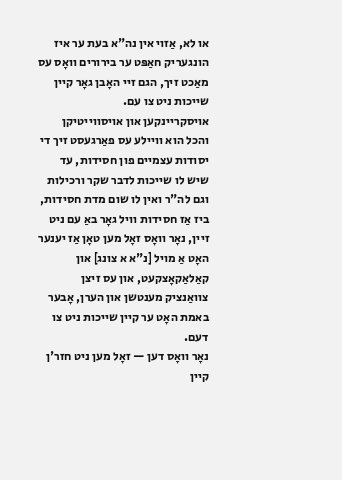או לא, אַזוי אין נה"א בעת ער איז הונגעריק חאַפּט ער בירורים וואָס עס מאַכט זיך, הגם זיי האָבן גאָר קיין שייכות ניט צו עם.
אויסקריינקען און אויסווייטיקן
והכל הוא וויילע עס פאַרגעסט זיך די יסודות עצמיים פון חסידות, עד שיש לו שייכות לדבר שקר ורכילות וגם לה"ר ואין לו שום מדת חסידות, ביז אַז חסידות וויל גאָר באַ עם ניט זיין, נאָר וואָס זאָל מען טאָן אַז יענער האָט אַ מויל [נ"א א צונג] און קאַלאַקאָצקעט, און עס זיצן צוואַנציק מענטשן און הערן, אָבער באמת האָט ער קיין שייכות ניט צו דעם.
נאָר וואָס דען — זאָל מען ניט חזר'ן קיין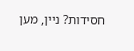חסידות? ניין, מען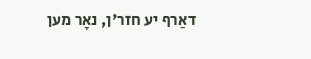דאַרף יע חזר'ן, נאָר מען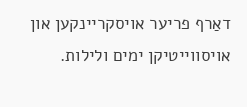דאַרף פריער אויסקריינקען און אויסווייטיקן ימים ולילות.